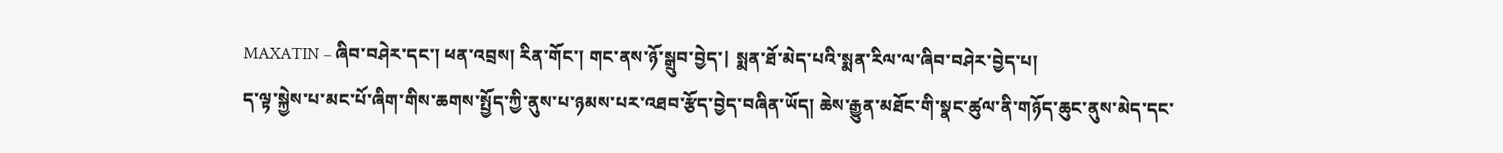MAXATIN – ཞིབ་བཤེར་དང་། ཕན་འབྲས། རིན་གོང་། གང་ནས་ཉོ་སྒྲུབ་བྱེད་| སྨན་ཐོ་མེད་པའི་སྨན་རིལ་ལ་ཞིབ་བཤེར་བྱེད་པ།
ད་ལྟ་སྐྱེས་པ་མང་པོ་ཞིག་གིས་ཆགས་སྤྱོད་ཀྱི་ནུས་པ་ཉམས་པར་འཐབ་རྩོད་བྱེད་བཞིན་ཡོད། ཆེས་རྒྱུན་མཐོང་གི་སྣང་ཚུལ་ནི་གཉོད་ཆུང་ནུས་མེད་དང་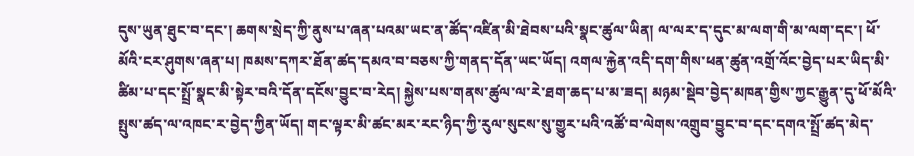དུས་ཡུན་ཐུང་བ་དང་། ཆགས་སྲེད་ཀྱི་ནུས་པ་ཞན་པའམ་ཡང་ན་ཚོད་འཛིན་མི་ཐེབས་པའི་སྣང་ཚུལ་ཡིན། ལ་ལར་ད་དུང་མ་ལག་གི་མ་ལག་དང་། ཕོ་མོའི་ངར་ཤུགས་ཞན་པ། ཁམས་དཀར་ཐོན་ཚད་དམའ་བ་བཅས་ཀྱི་གནད་དོན་ཡང་ཡོད། འགལ་རྐྱེན་འདི་དག་གིས་ཕན་ཚུན་འགྲོ་འོང་བྱེད་པར་ཡིད་མི་ཚིམ་པ་དང་སྤྲོ་སྣང་མི་སྟེར་བའི་དོན་དངོས་བྱུང་བ་རེད། སྐྱེས་པས་གནས་ཚུལ་ལ་རེ་ཐག་ཆད་པ་མ་ཟད། མཉམ་སྡེབ་བྱེད་མཁན་གྱིས་ཀྱང་རྒྱུན་དུ་ཕོ་མོའི་སྤུས་ཚད་ལ་འཁང་ར་བྱེད་ཀྱིན་ཡོད། གང་ལྟར་མི་ཚང་མར་རང་ཉིད་ཀྱི་རུལ་སུངས་སུ་གྱུར་པའི་འཚོ་བ་ལེགས་འགྲུབ་བྱུང་བ་དང་དགའ་སྤྲོ་ཚད་མེད་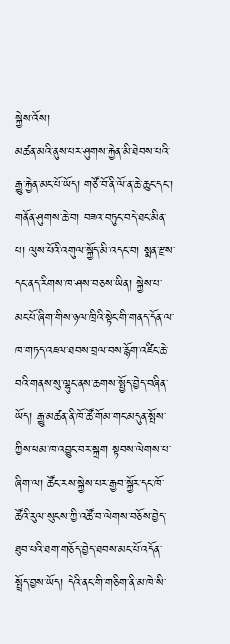སྐྱེས་འོས།
མཚན་མའི་ནུས་པར་ཤུགས་རྐྱེན་མི་ཐེབས་པའི་རྒྱུ་རྐྱེན་མང་པོ་ཡོད། གཙོ་བོ་ནི་ལོ་ན་ཆེ་ཆུང་དང་། གནོན་ཤུགས་ཆེ་བ། བཟའ་བཏུང་བདེ་ཐང་མིན་པ། ལུས་པོའི་འགུལ་སྐྱོད་མི་འདང་བ། སྨན་རྫས་དང་ནད་རིགས་ཁ་ཤས་བཅས་ཡིན། སྐྱེས་པ་མང་པོ་ཞིག་གིས་ཉལ་ཁྲིའི་སྟེང་གི་གནད་དོན་ལ་ཁ་གཏད་འཇལ་ཐབས་བྲལ་བས་རྙོག་འཛིང་ཆེ་བའི་གནས་སུ་ལྷུང་ནས་ཆགས་སྤྱོད་བྱེད་བཞིན་ཡོད། རྒྱུ་མཚན་ནི་ཁོ་ཚོ་གོམ་གང་མདུན་སྤོས་ཀྱིས་ཕམ་ཁ་འབྱུང་བར་སྐྲག སྟབས་ལེགས་པ་ཞིག་ལ། ཚོང་རས་སྐྱེས་པར་རྒྱབ་སྐྱོར་དང་ཁོ་ཚོའི་རུལ་སུངས་ཀྱི་འཚོ་བ་ལེགས་བཅོས་བྱེད་ཐུབ་པའི་ཐག་གཅོད་བྱེད་ཐབས་མང་པོ་འདོན་སྤྲོད་བྱས་ཡོད། དེའི་ནང་གི་གཅིག་ནི་མ་ཁེ་སི་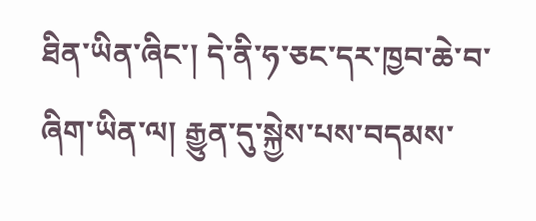ཐིན་ཡིན་ཞིང་། དེ་ནི་ཧ་ཅང་དར་ཁྱབ་ཆེ་བ་ཞིག་ཡིན་ལ། རྒྱུན་དུ་སྐྱེས་པས་བདམས་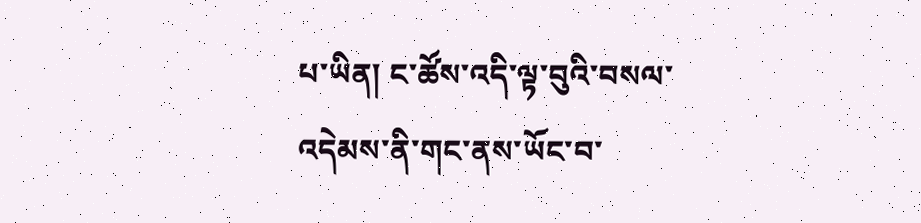པ་ཡིན། ང་ཚོས་འདི་ལྟ་བུའི་བསལ་འདེམས་ནི་གང་ནས་ཡོང་བ་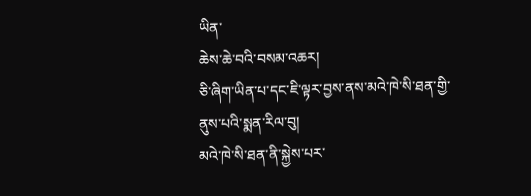ཡིན་
ཆེས་ཆེ་བའི་བསམ་འཆར།
ཅི་ཞིག་ཡིན་པ་དང་ཇི་ལྟར་བྱས་ནས་མའེ་ཁེ་སི་ཐན་གྱི་ནུས་པའི་སྨན་རིལ་བུ།
མའེ་ཁེ་སི་ཐན་ནི་སྐྱེས་པར་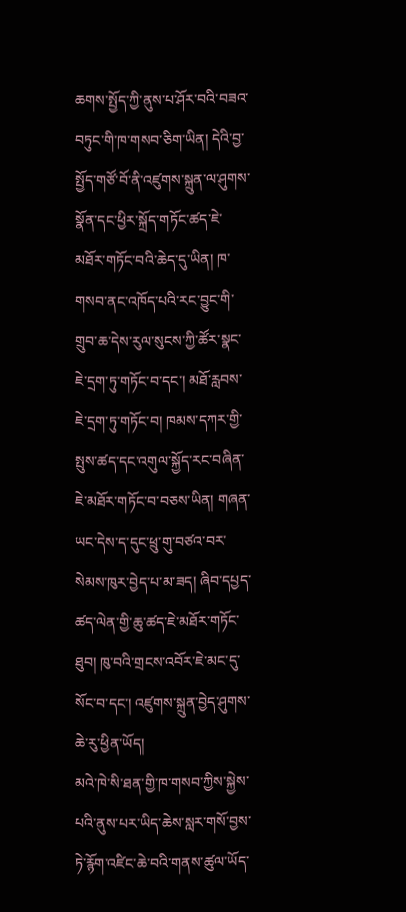ཆགས་སྤྱོད་ཀྱི་ནུས་པ་ཤོར་བའི་བཟའ་བཏུང་གི་ཁ་གསབ་ཅིག་ཡིན། དེའི་བྱ་སྤྱོད་གཙོ་བོ་ནི་འཛུགས་སྐྲུན་ལ་ཤུགས་སྣོན་དང་ཕྱིར་སྐྲོད་གཏོང་ཚད་ཇེ་མཐོར་གཏོང་བའི་ཆེད་དུ་ཡིན། ཁ་གསབ་ནང་འཁོད་པའི་རང་བྱུང་གི་གྲུབ་ཆ་དེས་རུལ་སུངས་ཀྱི་ཚོར་སྣང་ཇེ་དྲག་ཏུ་གཏོང་བ་དང་། མཐོ་རླབས་ཇེ་དྲག་ཏུ་གཏོང་བ། ཁམས་དཀར་གྱི་སྤུས་ཚད་དང་འགུལ་སྐྱོད་རང་བཞིན་ཇེ་མཐོར་གཏོང་བ་བཅས་ཡིན། གཞན་ཡང་དེས་ད་དུང་ཕྲུ་གུ་བཙའ་བར་སེམས་ཁུར་བྱེད་པ་མ་ཟད། ཞིབ་དཔྱད་ཚད་ལེན་གྱི་ཆུ་ཚད་ཇེ་མཐོར་གཏོང་ཐུབ། ཁུ་བའི་གྲངས་འབོར་ཇེ་མང་དུ་སོང་བ་དང་། འཛུགས་སྐྲུན་བྱེད་ཤུགས་ཆེ་རུ་ཕྱིན་ཡོད།
མའེ་ཁེ་སི་ཐན་གྱི་ཁ་གསབ་ཀྱིས་སྐྱེས་པའི་ནུས་པར་ཡིད་ཆེས་སླར་གསོ་བྱས་ཏེ་རྙོག་འཛིང་ཆེ་བའི་གནས་ཚུལ་ཡོད་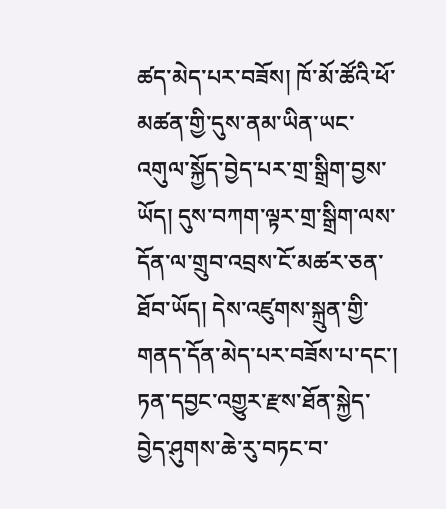ཚད་མེད་པར་བཟོས། ཁོ་མོ་ཚོའི་ཕོ་མཚན་གྱི་དུས་ནམ་ཡིན་ཡང་འགུལ་སྐྱོད་བྱེད་པར་གྲ་སྒྲིག་བྱས་ཡོད། དུས་བཀག་ལྟར་གྲ་སྒྲིག་ལས་དོན་ལ་གྲུབ་འབྲས་ངོ་མཚར་ཅན་ཐོབ་ཡོད། དེས་འཛུགས་སྐྲུན་གྱི་གནད་དོན་མེད་པར་བཟོས་པ་དང་། ཏན་དབྱང་འགྱུར་རྫས་ཐོན་སྐྱེད་བྱེད་ཤུགས་ཆེ་རུ་བཏང་བ་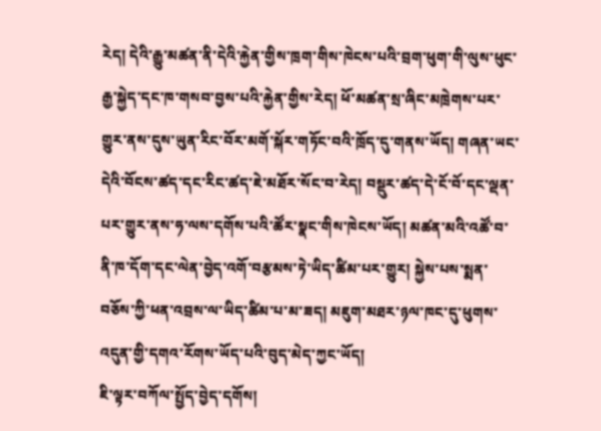རེད། དེའི་རྒྱུ་མཚན་ནི་དེའི་རྐྱེན་གྱིས་ཁྲག་གིས་ཁེངས་པའི་བྲག་ཕུག་གི་ལུས་ཕུང་རྒྱ་སྐྱེད་དང་ཁ་གསབ་བྱས་པའི་རྐྱེན་གྱིས་རེད། ཕོ་མཚན་སྲ་ཞིང་མཁྲེགས་པར་གྱུར་ནས་དུས་ཡུན་རིང་བོར་མགོ་སྐོར་གཏོང་བའི་ཁྲོད་དུ་གནས་ཡོད། གཞན་ཡང་དེའི་བོངས་ཚད་དང་རིང་ཚད་ཇེ་མཐོར་སོང་བ་རེད། བསྡུར་ཚད་དེ་ངོ་བོ་དང་ལྡན་པར་གྱུར་ནས་ཧ་ལས་དགོས་པའི་ཚོར་སྣང་གིས་ཁེངས་ཡོད། མཚན་མའི་འཚོ་བ་ནི་ཁ་དོག་དང་ལེན་བྱེད་འགོ་བརྩམས་ཏེ་ཡིད་ཚིམ་པར་གྱུར། སྐྱེས་པས་སྨན་བཅོས་ཀྱི་ཕན་འབྲས་ལ་ཡིད་ཚིམ་པ་མ་ཟད། མཇུག་མཐར་ཉལ་ཁང་དུ་ཕུགས་འདུན་གྱི་དགའ་རོགས་ཡོད་པའི་བུད་མེད་ཀྱང་ཡོད།
ཇི་ལྟར་བཀོལ་སྤྱོད་བྱེད་དགོས།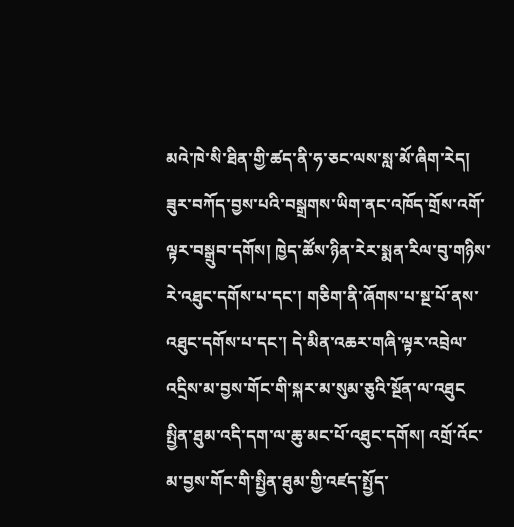མའེ་ཁེ་སི་ཐིན་གྱི་ཚད་ནི་ཧ་ཅང་ལས་སླ་མོ་ཞིག་རེད། ཟུར་བཀོད་བྱས་པའི་བསྒྲགས་ཡིག་ནང་འཁོད་གྲོས་འགོ་ལྟར་བསྒྲུབ་དགོས། ཁྱེད་ཚོས་ཉིན་རེར་སྨན་རིལ་བུ་གཉིས་རེ་འཐུང་དགོས་པ་དང་། གཅིག་ནི་ཞོགས་པ་སྔ་པོ་ནས་འཐུང་དགོས་པ་དང་། དེ་མིན་འཆར་གཞི་ལྟར་འབྲེལ་འདྲིས་མ་བྱས་གོང་གི་སྐར་མ་སུམ་ཅུའི་སྔོན་ལ་འཐུང སྤྱིན་ཐུམ་འདི་དག་ལ་ཆུ་མང་པོ་འཐུང་དགོས། འགྲོ་འོང་མ་བྱས་གོང་གི་སྤྱིན་ཐུམ་གྱི་འཛད་སྤྱོད་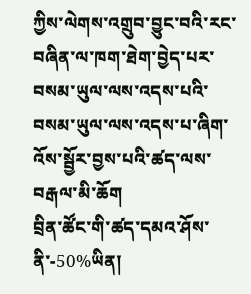ཀྱིས་ལེགས་འགྲུབ་བྱུང་བའི་རང་བཞིན་ལ་ཁག་ཐེག་བྱེད་པར་བསམ་ཡུལ་ལས་འདས་པའི་བསམ་ཡུལ་ལས་འདས་པ་ཞིག་ འོས་སྦྱོར་བྱས་པའི་ཚད་ལས་བརྒལ་མི་ཆོག
བྲིན་ཚོང་གི་ཚད་དམའ་ཤོས་ནི་-50%ཡིན།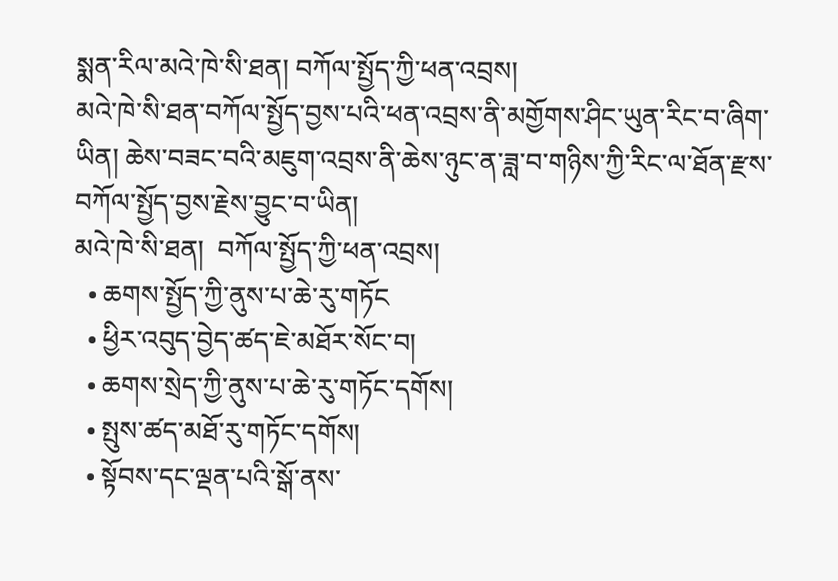སྨན་རིལ་མའེ་ཁེ་སི་ཐན། བཀོལ་སྤྱོད་ཀྱི་ཕན་འབྲས།
མའེ་ཁེ་སི་ཐན་བཀོལ་སྤྱོད་བྱས་པའི་ཕན་འབྲས་ནི་མགྱོགས་ཤིང་ཡུན་རིང་བ་ཞིག་ཡིན། ཆེས་བཟང་བའི་མཇུག་འབྲས་ནི་ཆེས་ཉུང་ན་ཟླ་བ་གཉིས་ཀྱི་རིང་ལ་ཐོན་རྫས་བཀོལ་སྤྱོད་བྱས་རྗེས་བྱུང་བ་ཡིན།
མའེ་ཁེ་སི་ཐན།  བཀོལ་སྤྱོད་ཀྱི་ཕན་འབྲས།
  • ཆགས་སྤྱོད་ཀྱི་ནུས་པ་ཆེ་རུ་གཏོང
  • ཕྱིར་འབུད་བྱེད་ཚད་ཇེ་མཐོར་སོང་བ།
  • ཆགས་སྲེད་ཀྱི་ནུས་པ་ཆེ་རུ་གཏོང་དགོས།
  • སྤུས་ཚད་མཐོ་རུ་གཏོང་དགོས།
  • སྟོབས་དང་ལྡན་པའི་སྒོ་ནས་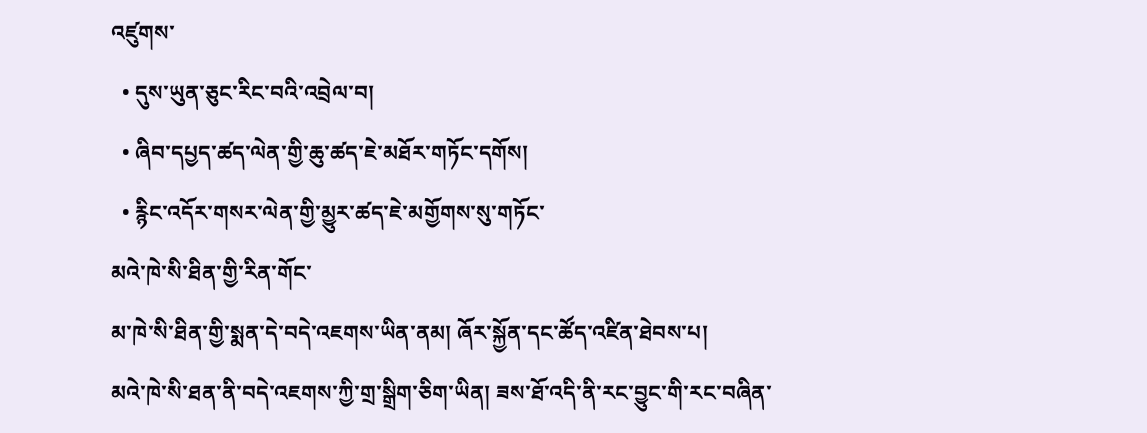འཛུགས་
  • དུས་ཡུན་ཅུང་རིང་བའི་འབྲེལ་བ།
  • ཞིབ་དཔྱད་ཚད་ལེན་གྱི་ཆུ་ཚད་ཇེ་མཐོར་གཏོང་དགོས།
  • རྙིང་འདོར་གསར་ལེན་གྱི་མྱུར་ཚད་ཇེ་མགྱོགས་སུ་གཏོང་
མའེ་ཁེ་སི་ཐིན་གྱི་རིན་གོང་
མ་ཁེ་སི་ཐིན་གྱི་སྨན་དེ་བདེ་འཇགས་ཡིན་ནམ། ཞོར་སྐྱོན་དང་ཚོད་འཛིན་ཐེབས་པ།
མའེ་ཁེ་སི་ཐན་ནི་བདེ་འཇགས་ཀྱི་གྲ་སྒྲིག་ཅིག་ཡིན། ཟས་ཐོ་འདི་ནི་རང་བྱུང་གི་རང་བཞིན་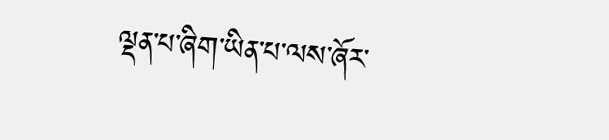ལྡན་པ་ཞིག་ཡིན་པ་ལས་ཞོར་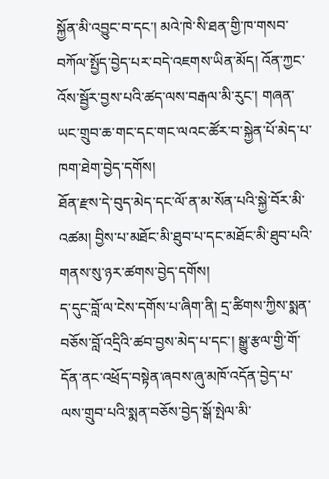སྐྱོན་མི་འབྱུང་བ་དང་། མའེ་ཁེ་སི་ཐན་གྱི་ཁ་གསབ་བཀོལ་སྤྱོད་བྱེད་པར་བདེ་འཇགས་ཡིན་མོད། འོན་ཀྱང་འོས་སྦྱོར་བྱས་པའི་ཚད་ལས་བརྒལ་མི་རུང་། གཞན་ཡང་གྲུབ་ཆ་གང་དང་གང་ལའང་ཚོར་བ་སྐྱེན་པོ་མེད་པ་ཁག་ཐེག་བྱེད་དགོས།
ཐོན་རྫས་དེ་བུད་མེད་དང་ལོ་ན་མ་སོན་པའི་སྐྱེ་བོར་མི་འཚམ། བྱིས་པ་མཐོང་མི་ཐུབ་པ་དང་མཐོང་མི་ཐུབ་པའི་གནས་སུ་ཉར་ཚགས་བྱེད་དགོས།
ད་དུང་བློ་ལ་ངེས་དགོས་པ་ཞིག་ནི། དྲ་ཚིགས་ཀྱིས་སྨན་བཅོས་བློ་འདྲིའི་ཚབ་བྱས་མེད་པ་དང་། སྒྱུ་རྩལ་གྱི་གོ་དོན་ནང་འཕྲོད་བསྟེན་ཞབས་ཞུ་མཁོ་འདོན་བྱེད་པ་ལས་གྲུབ་པའི་སྨན་བཅོས་བྱེད་སྒོ་སྤེལ་མི་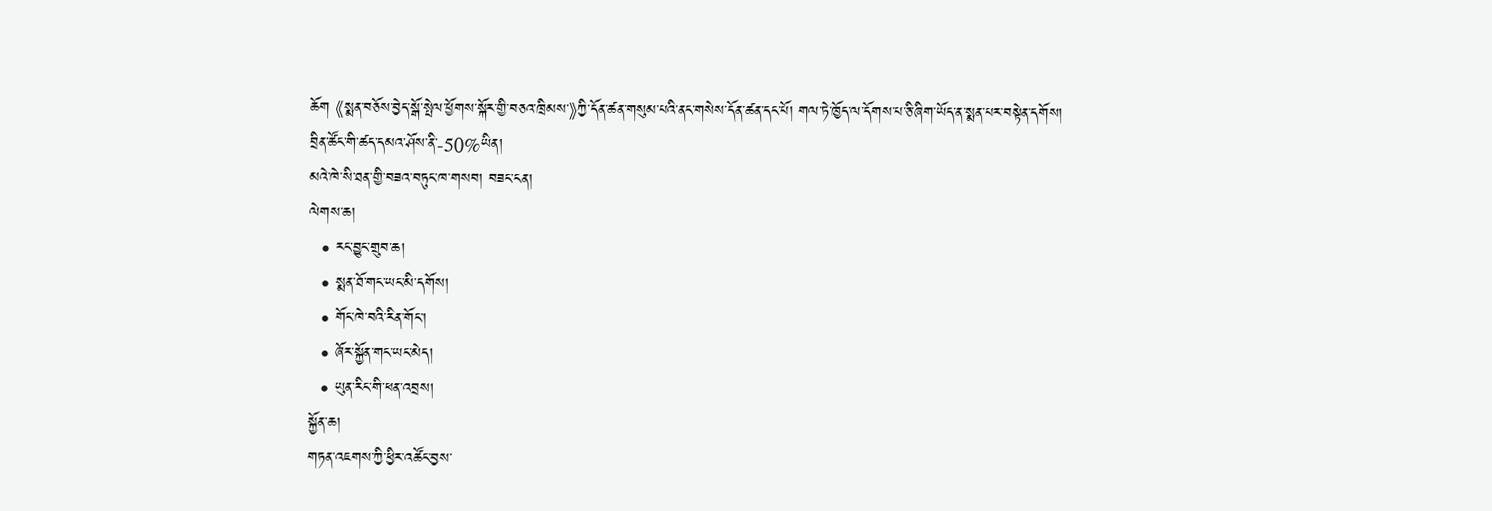ཆོག 《སྨན་བཅོས་བྱེད་སྒོ་སྤེལ་ཕྱོགས་སྐོར་གྱི་བཅའ་ཁྲིམས་》ཀྱི་དོན་ཚན་གསུམ་པའི་ནང་གསེས་དོན་ཚན་དང་པོ། གལ་ཏེ་ཁྱོད་ལ་དོགས་པ་ཅི་ཞིག་ཡོད་ན་སྨན་པར་བསྟེན་དགོས།
བྲིན་ཚོང་གི་ཚད་དམའ་ཤོས་ནི་-50%ཡིན།
མའེ་ཁེ་སི་ཐན་གྱི་བཟའ་བཏུང་ཁ་གསབ། བཟང་ངན།
ལེགས་ཆ།
  • རང་བྱུང་གྲུབ་ཆ།
  • སྨན་ཐོ་གང་ཡང་མི་དགོས།
  • གོང་ཁེ་བའི་རིན་གོང་།
  • ཞོར་སྐྱོན་གང་ཡང་མེད།
  • ཡུན་རིང་གི་ཕན་འབྲས།
སྐྱོན་ཆ།
གཏན་འཇགས་ཀྱི་ཕྱིར་འཚོང་བྱས་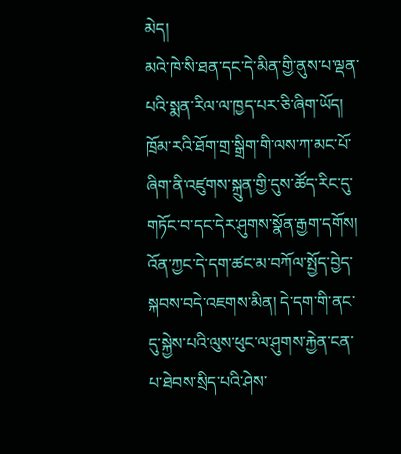མེད།
མའེ་ཁེ་སི་ཐན་དང་དེ་མིན་གྱི་ནུས་པ་ལྡན་པའི་སྨན་རིལ་ལ་ཁྱད་པར་ཅི་ཞིག་ཡོད།
ཁྲོམ་རའི་ཐོག་གྲ་སྒྲིག་གི་ལས་ཀ་མང་པོ་ཞིག་ནི་འཛུགས་སྐྲུན་གྱི་དུས་ཚོད་རིང་དུ་གཏོང་བ་དང་དེར་ཤུགས་སྣོན་རྒྱག་དགོས། འོན་ཀྱང་དེ་དག་ཚང་མ་བཀོལ་སྤྱོད་བྱེད་སྐབས་བདེ་འཇགས་མིན། དེ་དག་གི་ནང་དུ་སྐྱེས་པའི་ལུས་ཕུང་ལ་ཤུགས་རྐྱེན་ངན་པ་ཐེབས་སྲིད་པའི་ཤེས་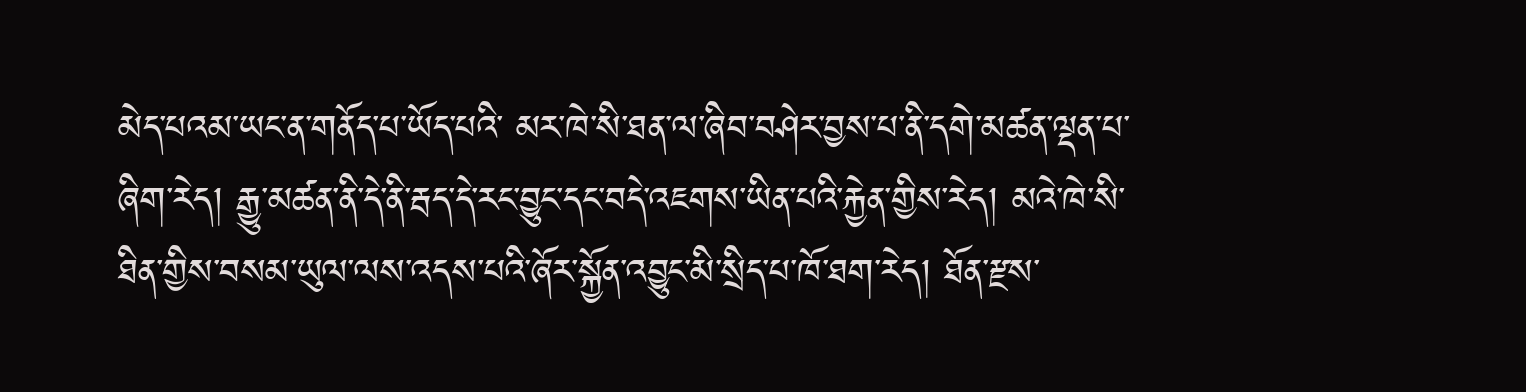མེད་པའམ་ཡང་ན་གནོད་པ་ཡོད་པའི་ མར་ཁེ་སི་ཐན་ལ་ཞིབ་བཤེར་བྱས་པ་ནི་དགེ་མཚན་ལྡན་པ་ཞིག་རེད། རྒྱུ་མཚན་ནི་དེ་ནི་རྦད་དེ་རང་བྱུང་དང་བདེ་འཇགས་ཡིན་པའི་རྐྱེན་གྱིས་རེད། མའེ་ཁེ་སི་ཐིན་གྱིས་བསམ་ཡུལ་ལས་འདས་པའི་ཞོར་སྐྱོན་འབྱུང་མི་སྲིད་པ་ཁོ་ཐག་རེད། ཐོན་རྫས་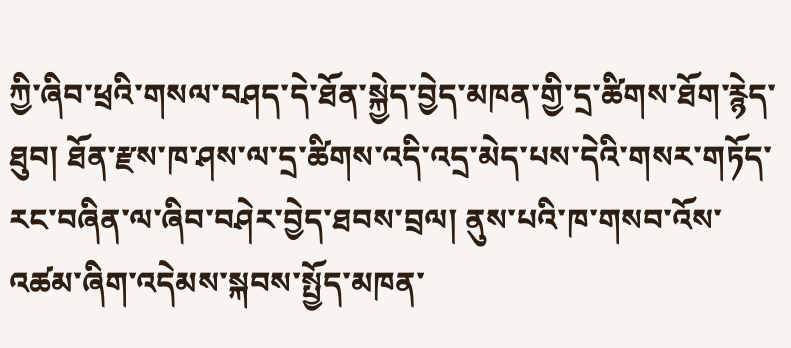ཀྱི་ཞིབ་ཕྲའི་གསལ་བཤད་དེ་ཐོན་སྐྱེད་བྱེད་མཁན་གྱི་དྲ་ཚིགས་ཐོག་རྙེད་ཐུབ། ཐོན་རྫས་ཁ་ཤས་ལ་དྲ་ཚིགས་འདི་འདྲ་མེད་པས་དེའི་གསར་གཏོད་རང་བཞིན་ལ་ཞིབ་བཤེར་བྱེད་ཐབས་བྲལ། ནུས་པའི་ཁ་གསབ་འོས་འཚམ་ཞིག་འདེམས་སྐབས་སྤྱོད་མཁན་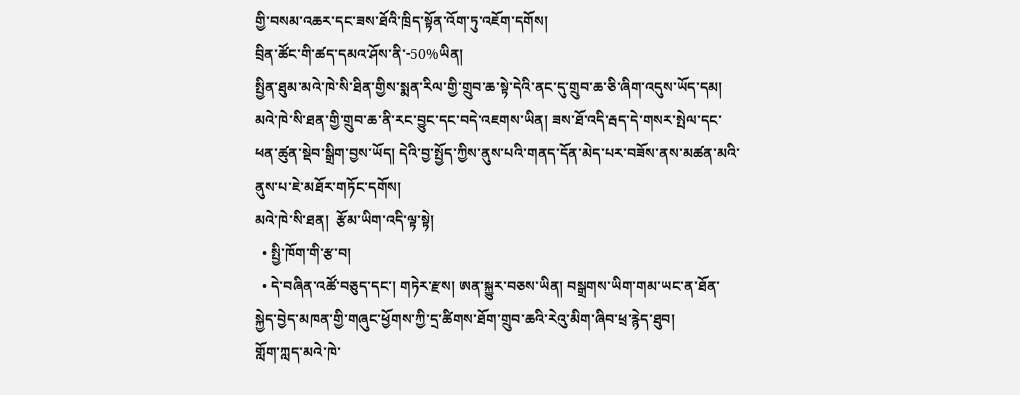གྱི་བསམ་འཆར་དང་ཟས་ཐོའི་ཁྲིད་སྟོན་འོག་ཏུ་འཇོག་དགོས།
བྲིན་ཚོང་གི་ཚད་དམའ་ཤོས་ནི་-50%ཡིན།
སྤྱིན་ཐུམ་མའེ་ཁེ་སི་ཐིན་གྱིས་སྨན་རིལ་གྱི་གྲུབ་ཆ་སྟེ་དེའི་ནང་དུ་གྲུབ་ཆ་ཅི་ཞིག་འདུས་ཡོད་དམ།
མའེ་ཁེ་སི་ཐན་གྱི་གྲུབ་ཆ་ནི་རང་བྱུང་དང་བདེ་འཇགས་ཡིན། ཟས་ཐོ་འདི་རྦད་དེ་གསར་སྤེལ་དང་ཕན་ཚུན་སྡེབ་སྒྲིག་བྱས་ཡོད། དེའི་བྱ་སྤྱོད་ཀྱིས་ནུས་པའི་གནད་དོན་མེད་པར་བཟོས་ནས་མཚན་མའི་ནུས་པ་ཇེ་མཐོར་གཏོང་དགོས།
མའེ་ཁེ་སི་ཐན།  རྩོམ་ཡིག་འདི་ལྟ་སྟེ།
  • སྤྱི་ཁོག་གི་རྩ་བ།
  • དེ་བཞིན་འཚོ་བཅུད་དང་། གཏེར་རྫས། ཨན་སྐྱུར་བཅས་ཡིན། བསྒྲགས་ཡིག་གམ་ཡང་ན་ཐོན་སྐྱེད་བྱེད་མཁན་གྱི་གཞུང་ཕྱོགས་ཀྱི་དྲ་ཚིགས་ཐོག་གྲུབ་ཆའི་རེའུ་མིག་ཞིབ་ཕྲ་རྙེད་ཐུབ།
གློག་ཀླད་མའེ་ཁེ་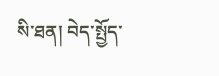སི་ཐན། བེད་སྤྱོད་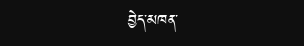བྱེད་མཁན་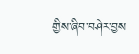གྱིས་ཞིབ་བཤེར་བྱས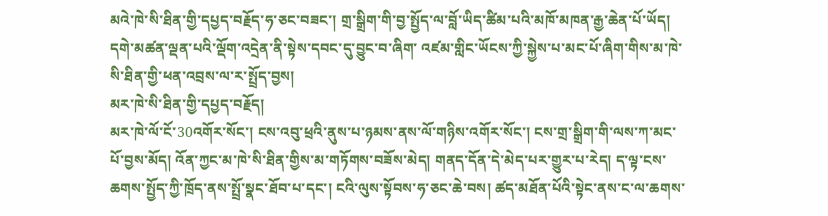མའེ་ཁེ་སི་ཐིན་གྱི་དཔྱད་བརྗོད་ཧ་ཅང་བཟང་། གྲ་སྒྲིག་གི་བྱ་སྤྱོད་ལ་བློ་ཡིད་ཚིམ་པའི་མཁོ་མཁན་རྒྱ་ཆེན་པོ་ཡོད། དགེ་མཚན་ལྡན་པའི་ལྡོག་འདྲེན་ནི་སྟེས་དབང་དུ་བྱུང་བ་ཞིག་ འཛམ་གླིང་ཡོངས་ཀྱི་སྐྱེས་པ་མང་པོ་ཞིག་གིས་མ་ཁེ་སི་ཐིན་གྱི་ཕན་འབྲས་ལ་ར་སྤྲོད་བྱས།
མར་ཁེ་སི་ཐིན་གྱི་དཔྱད་བརྗོད།
མར་ཁེ་ལོ་ངོ་30འགོར་སོང་། ངས་འབུ་ཕྲའི་ནུས་པ་ཉམས་ནས་ལོ་གཉིས་འགོར་སོང་། ངས་གྲ་སྒྲིག་གི་ལས་ཀ་མང་པོ་བྱས་མོད། འོན་ཀྱང་མ་ཁེ་སི་ཐིན་གྱིས་མ་གཏོགས་བཟོས་མེད། གནད་དོན་དེ་མེད་པར་གྱུར་པ་རེད། ད་ལྟ་ངས་ཆགས་སྤྱོད་ཀྱི་ཁྲོད་ནས་སྤྲོ་སྣང་ཐོབ་པ་དང་། ངའི་ལུས་སྟོབས་ཧ་ཅང་ཆེ་བས། ཚད་མཐོན་པོའི་སྟེང་ནས་ང་ལ་ཆགས་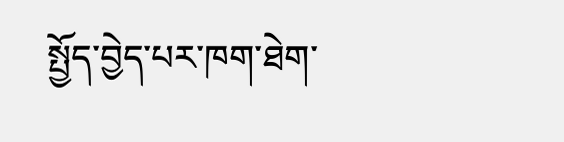སྤྱོད་བྱེད་པར་ཁག་ཐེག་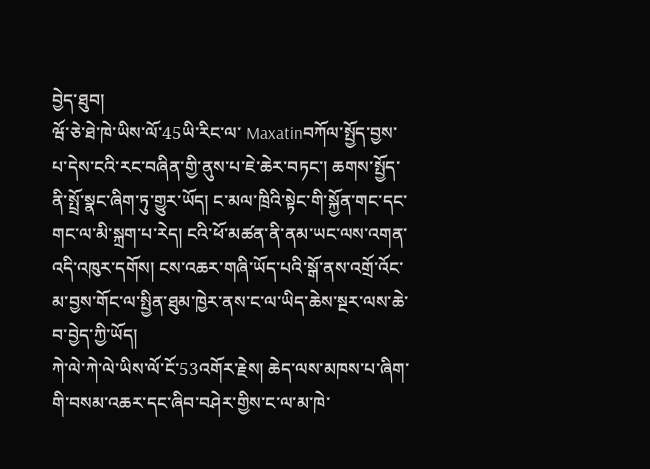བྱེད་ཐུབ།
ཝོ་ཅེ་ཐེ་ཁེ་ཡིས་ལོ་45ཡི་རིང་ལ་ Maxatinབཀོལ་སྤྱོད་བྱས་པ་དེས་ངའི་རང་བཞིན་གྱི་ནུས་པ་ཇེ་ཆེར་བཏང་། ཆགས་སྤྱོད་ནི་སྤྲོ་སྣང་ཞིག་ཏུ་གྱུར་ཡོད། ང་མལ་ཁྲིའི་སྟེང་གི་སྐྱོན་གང་དང་གང་ལ་མི་སྐྲག་པ་རེད། ངའི་ཕོ་མཚན་ནི་ནམ་ཡང་ལས་འགན་འདི་འཁུར་དགོས། ངས་འཆར་གཞི་ཡོད་པའི་སྒོ་ནས་འགྲོ་འོང་མ་བྱས་གོང་ལ་སྤྱིན་ཐུམ་ཁྱེར་ནས་ང་ལ་ཡིད་ཆེས་སྔར་ལས་ཆེ་བ་བྱེད་ཀྱི་ཡོད།
ཀེ་ལེ་ཀེ་ལེ་ཡིས་ལོ་ངོ་53འགོར་རྗེས། ཆེད་ལས་མཁས་པ་ཞིག་གི་བསམ་འཆར་དང་ཞིབ་བཤེར་གྱིས་ང་ལ་མ་ཁེ་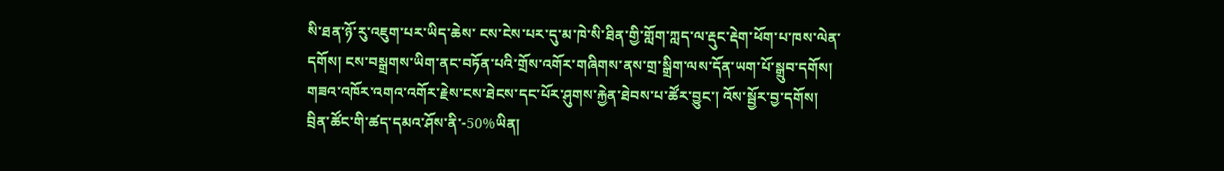སི་ཐན་ཉོ་རུ་འཇུག་པར་ཡིད་ཆེས་ ངས་ངེས་པར་དུ་མ་ཁེ་སི་ཐིན་གྱི་གློག་ཀླད་ལ་རྡུང་རྡེག་ཕོག་པ་ཁས་ལེན་དགོས། ངས་བསྒྲགས་ཡིག་ནང་བཏོན་པའི་གྲོས་འགོར་གཞིགས་ནས་གྲ་སྒྲིག་ལས་དོན་ཡག་པོ་སྒྲུབ་དགོས། གཟའ་འཁོར་འགའ་འགོར་རྗེས་ངས་ཐེངས་དང་པོར་ཤུགས་རྐྱེན་ཐེབས་པ་ཚོར་བྱུང་། འོས་སྦྱོར་བྱ་དགོས།
བྲིན་ཚོང་གི་ཚད་དམའ་ཤོས་ནི་-50%ཡིན།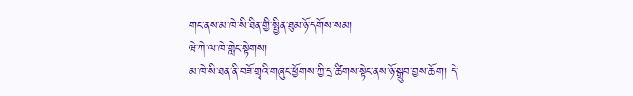གང་ནས་མ་ཁེ་སི་ཐིན་གྱི་སྤྱིན་ཐུམ་ཉོ་དགོས་སམ།
ཝེ་ཀེ་ལ་ཁེ་གླེང་སྟེགས།
མ་ཁེ་སི་ཐན་ནི་བཟོ་གྲྭའི་གཞུང་ཕྱོགས་ཀྱི་དྲ་ཚིགས་སྟེང་ནས་ཉོ་སྒྲུབ་བྱས་ཆོག། དེ་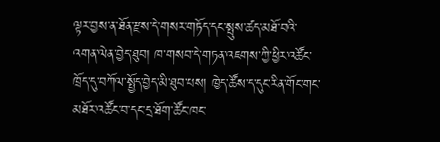ལྟར་བྱས་ན་ཐོན་རྫས་དེ་གསར་གཏོད་དང་སྤུས་ཚད་མཐོ་བའི་འགན་ལེན་བྱེད་ཐུབ། ཁ་གསབ་དེ་གཏན་འཇགས་ཀྱི་ཕྱིར་འཚོང་ཁྲོད་དུ་བཀོལ་སྤྱོད་བྱེད་མི་ཐུབ་པས། ཁྱེད་ཚོས་ད་དུང་རིན་གོང་གང་མཐོར་འཚོང་བ་དང་དྲ་ཐོག་ཚོང་ཁང་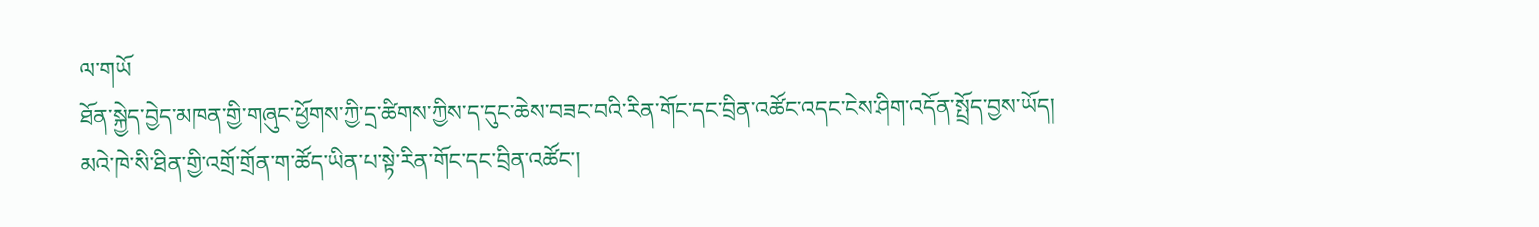ལ་གཡོ
ཐོན་སྐྱེད་བྱེད་མཁན་གྱི་གཞུང་ཕྱོགས་ཀྱི་དྲ་ཚིགས་ཀྱིས་ད་དུང་ཆེས་བཟང་བའི་རིན་གོང་དང་བྲིན་འཚོང་འདང་ངེས་ཤིག་འདོན་སྤྲོད་བྱས་ཡོད།
མའེ་ཁེ་སི་ཐིན་གྱི་འགྲོ་གྲོན་ག་ཚོད་ཡིན་པ་སྟེ་རིན་གོང་དང་བྲིན་འཚོང་།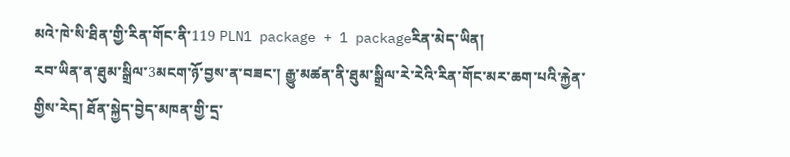མའེ་ཁེ་སི་ཐིན་གྱི་རིན་གོང་ནི་119 PLN1 package + 1 packageརིན་མེད་ཡིན།
རབ་ཡིན་ན་ཐུམ་སྒྲིལ་3མངག་ཉོ་བྱས་ན་བཟང་། རྒྱུ་མཚན་ནི་ཐུམ་སྒྲིལ་རེ་རེའི་རིན་གོང་མར་ཆག་པའི་རྐྱེན་གྱིས་རེད། ཐོན་སྐྱེད་བྱེད་མཁན་གྱི་དྲ་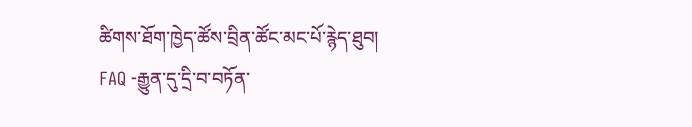ཚིགས་ཐོག་ཁྱེད་ཚོས་བྲིན་ཚོང་མང་པོ་རྙེད་ཐུབ།
FAQ -རྒྱུན་དུ་དྲི་བ་བཏོན་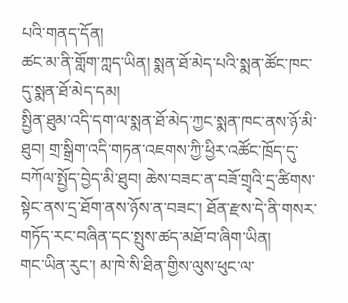པའི་གནད་དོན།
ཚང་མ་ནི་གློག་ཀླད་ཡིན། སྨན་ཐོ་མེད་པའི་སྨན་ཚོང་ཁང་དུ་སྨན་ཐོ་མེད་དམ།
སྤྱིན་ཐུམ་འདི་དག་ལ་སྨན་ཐོ་མེད་ཀྱང་སྨན་ཁང་ནས་ཉོ་མི་ཐུབ། གྲ་སྒྲིག་འདི་གཏན་འཇགས་ཀྱི་ཕྱིར་འཚོང་ཁྲོད་དུ་བཀོལ་སྤྱོད་བྱེད་མི་ཐུབ། ཆེས་བཟང་ན་བཟོ་གྲྭའི་དྲ་ཚིགས་སྟེང་ནས་དྲ་ཐོག་ནས་ཉོས་ན་བཟང་། ཐོན་རྫས་དེ་ནི་གསར་གཏོད་རང་བཞིན་དང་སྤུས་ཚད་མཐོ་བ་ཞིག་ཡིན།
གང་ཡིན་རུང་། མ་ཁེ་སི་ཐིན་གྱིས་ལུས་ཕུང་ལ་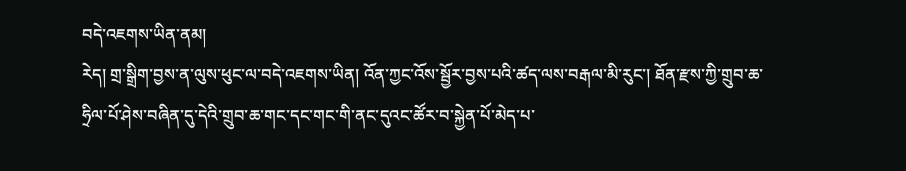བདེ་འཇགས་ཡིན་ནམ།
རེད། གྲ་སྒྲིག་བྱས་ན་ལུས་ཕུང་ལ་བདེ་འཇགས་ཡིན། འོན་ཀྱང་འོས་སྦྱོར་བྱས་པའི་ཚད་ལས་བརྒལ་མི་རུང་། ཐོན་རྫས་ཀྱི་གྲུབ་ཆ་ཧྲིལ་པོ་ཤེས་བཞིན་དུ་དེའི་གྲུབ་ཆ་གང་དང་གང་གི་ནང་དུའང་ཚོར་བ་སྐྱེན་པོ་མེད་པ་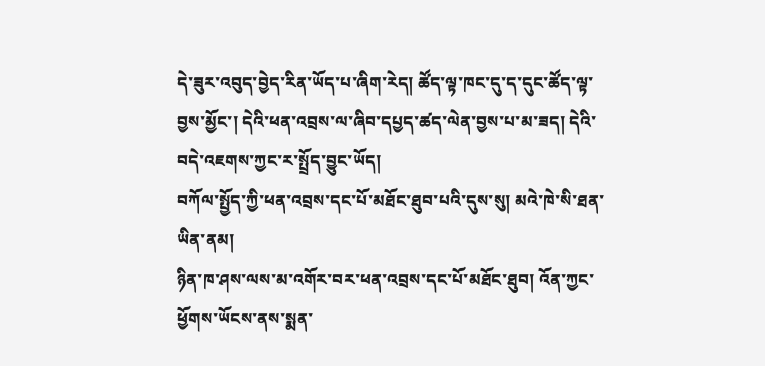དེ་ཟུར་འབུད་བྱེད་རིན་ཡོད་པ་ཞིག་རེད། ཚོད་ལྟ་ཁང་དུ་ད་དུང་ཚོད་ལྟ་བྱས་མྱོང་། དེའི་ཕན་འབྲས་ལ་ཞིབ་དཔྱད་ཚད་ལེན་བྱས་པ་མ་ཟད། དེའི་བདེ་འཇགས་ཀྱང་ར་སྤྲོད་བྱུང་ཡོད།
བཀོལ་སྤྱོད་ཀྱི་ཕན་འབྲས་དང་པོ་མཐོང་ཐུབ་པའི་དུས་སུ། མའེ་ཁེ་སི་ཐན་ཡིན་ནམ།
ཉིན་ཁ་ཤས་ལས་མ་འགོར་བར་ཕན་འབྲས་དང་པོ་མཐོང་ཐུབ། འོན་ཀྱང་ཕྱོགས་ཡོངས་ནས་སྨན་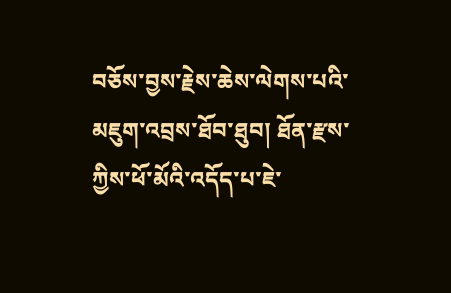བཅོས་བྱས་རྗེས་ཆེས་ལེགས་པའི་མཇུག་འབྲས་ཐོབ་ཐུབ། ཐོན་རྫས་ཀྱིས་ཕོ་མོའི་འདོད་པ་ཇེ་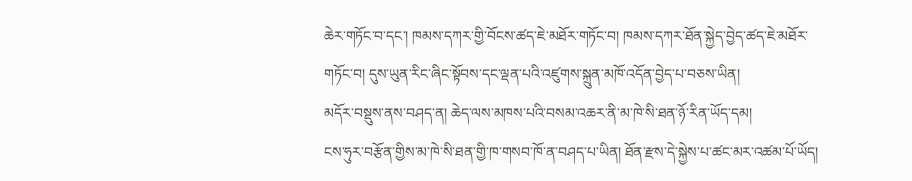ཆེར་གཏོང་བ་དང་། ཁམས་དཀར་གྱི་བོངས་ཚད་ཇེ་མཐོར་གཏོང་བ། ཁམས་དཀར་ཐོན་སྐྱེད་བྱེད་ཚད་ཇེ་མཐོར་གཏོང་བ། དུས་ཡུན་རིང་ཞིང་སྟོབས་དང་ལྡན་པའི་འཛུགས་སྐྲུན་མཁོ་འདོན་བྱེད་པ་བཅས་ཡིན།
མདོར་བསྡུས་ནས་བཤད་ན། ཆེད་ལས་མཁས་པའི་བསམ་འཆར་ནི་མ་ཁེ་སི་ཐན་ཉོ་རིན་ཡོད་དམ།
ངས་ཧུར་བརྩོན་གྱིས་མ་ཁེ་སི་ཐན་གྱི་ཁ་གསབ་ཁོ་ན་བཤད་པ་ཡིན། ཐོན་རྫས་དེ་སྐྱེས་པ་ཚང་མར་འཚམ་པོ་ཡོད།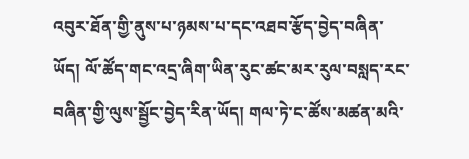འབུར་ཐོན་གྱི་ནུས་པ་ཉམས་པ་དང་འཐབ་རྩོད་བྱེད་བཞིན་ཡོད། ལོ་ཚོད་གང་འདྲ་ཞིག་ཡིན་རུང་ཚང་མར་རུལ་བསླད་རང་བཞིན་གྱི་ལུས་སྦྱོང་བྱེད་རིན་ཡོད། གལ་ཏེ་ང་ཚོས་མཚན་མའི་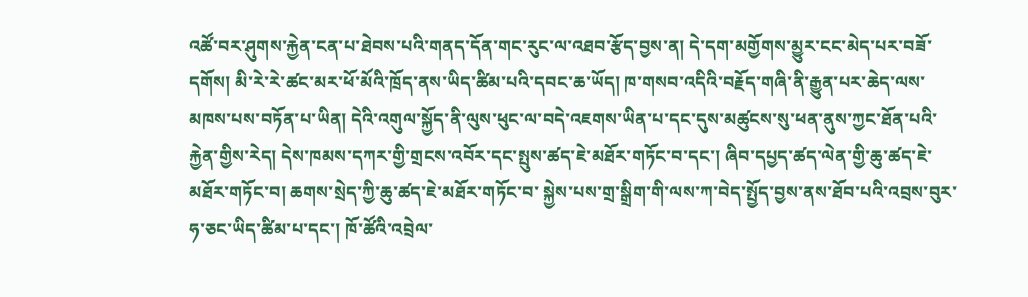འཚོ་བར་ཤུགས་རྐྱེན་ངན་པ་ཐེབས་པའི་གནད་དོན་གང་རུང་ལ་འཐབ་རྩོད་བྱས་ན། དེ་དག་མགྱོགས་མྱུར་ངང་མེད་པར་བཟོ་དགོས། མི་རེ་རེ་ཚང་མར་ཕོ་མོའི་ཁྲོད་ནས་ཡིད་ཚིམ་པའི་དབང་ཆ་ཡོད། ཁ་གསབ་འདིའི་བརྗོད་གཞི་ནི་རྒྱུན་པར་ཆེད་ལས་མཁས་པས་བཏོན་པ་ཡིན། དེའི་འགུལ་སྐྱོད་ནི་ལུས་ཕུང་ལ་བདེ་འཇགས་ཡིན་པ་དང་དུས་མཚུངས་སུ་ཕན་ནུས་ཀྱང་ཐོན་པའི་རྐྱེན་གྱིས་རེད། དེས་ཁམས་དཀར་གྱི་གྲངས་འབོར་དང་སྤུས་ཚད་ཇེ་མཐོར་གཏོང་བ་དང་། ཞིབ་དཔྱད་ཚད་ལེན་གྱི་ཆུ་ཚད་ཇེ་མཐོར་གཏོང་བ། ཆགས་སྲེད་ཀྱི་ཆུ་ཚད་ཇེ་མཐོར་གཏོང་བ་ སྐྱེས་པས་གྲ་སྒྲིག་གི་ལས་ཀ་བེད་སྤྱོད་བྱས་ནས་ཐོབ་པའི་འབྲས་བུར་ཧ་ཅང་ཡིད་ཚིམ་པ་དང་། ཁོ་ཚོའི་འབྲེལ་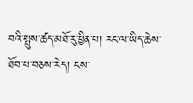བའི་སྤུས་ཚད་མཐོ་རུ་ཕྱིན་པ། རང་ལ་ཡིད་ཆེས་ཐོབ་པ་བཅས་རེད། ངས་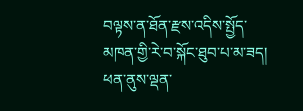བལྟས་ན་ཐོན་རྫས་འདིས་སྤྱོད་མཁན་གྱི་རེ་བ་སྐོང་ཐུབ་པ་མ་ཟད། ཕན་ནུས་ལྡན་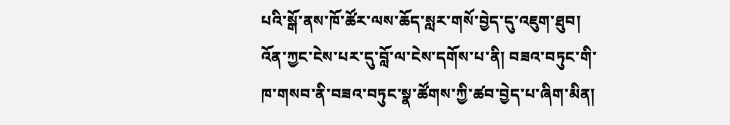པའི་སྒོ་ནས་ཁོ་ཚོར་ལས་ཆོད་སླར་གསོ་བྱེད་དུ་འཇུག་ཐུབ། འོན་ཀྱང་ངེས་པར་དུ་བློ་ལ་ངེས་དགོས་པ་ནི། བཟའ་བཏུང་གི་ཁ་གསབ་ནི་བཟའ་བཏུང་སྣ་ཚོགས་ཀྱི་ཚབ་བྱེད་པ་ཞིག་མིན།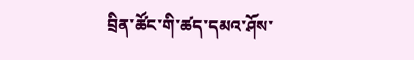བྲིན་ཚོང་གི་ཚད་དམའ་ཤོས་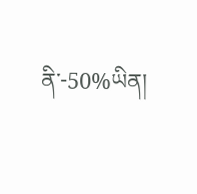ནི་-50%ཡིན།